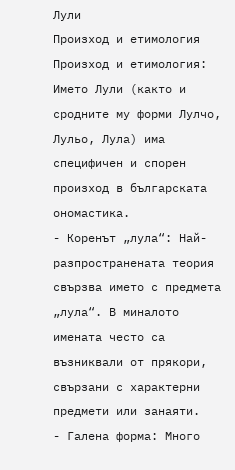Лули
Произход и етимология
Произход и етимология: Името Лули (както и сродните му форми Лулчо, Лульо, Лула) има специфичен и спорен произход в българската ономастика.
- Коренът „лула“: Най-разпространената теория свързва името с предмета „лула“. В миналото имената често са възниквали от прякори, свързани с характерни предмети или занаяти.
- Галена форма: Много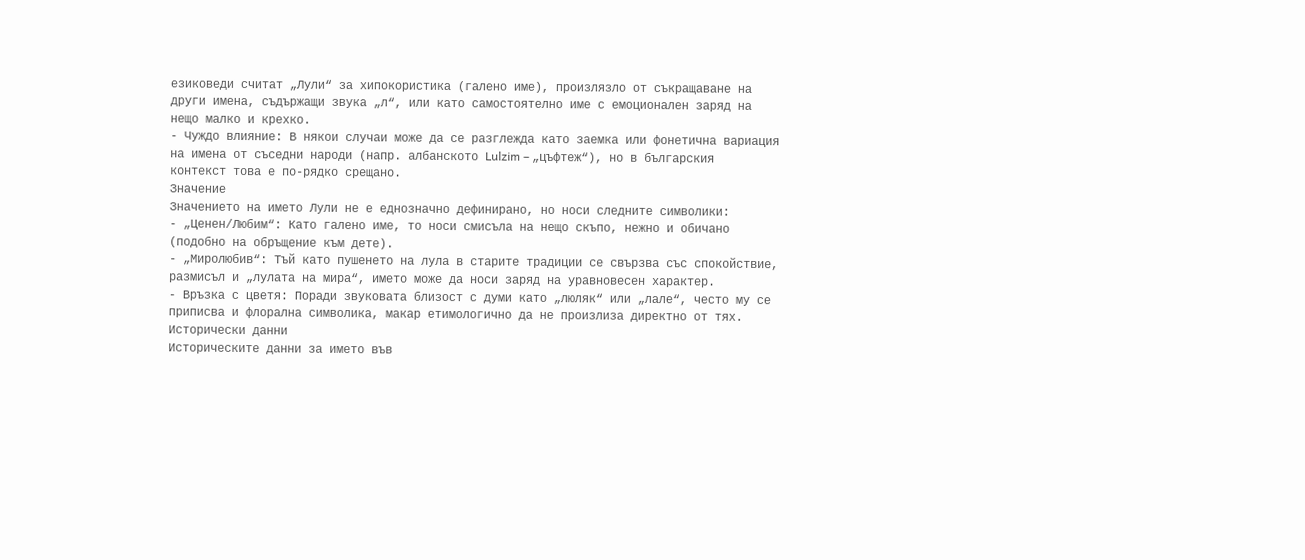езиковеди считат „Лули“ за хипокористика (галено име), произлязло от съкращаване на други имена, съдържащи звука „л“, или като самостоятелно име с емоционален заряд на нещо малко и крехко.
- Чуждо влияние: В някои случаи може да се разглежда като заемка или фонетична вариация на имена от съседни народи (напр. албанското Lulzim – „цъфтеж“), но в българския контекст това е по-рядко срещано.
Значение
Значението на името Лули не е еднозначно дефинирано, но носи следните символики:
- „Ценен/Любим“: Като галено име, то носи смисъла на нещо скъпо, нежно и обичано (подобно на обръщение към дете).
- „Миролюбив“: Тъй като пушенето на лула в старите традиции се свързва със спокойствие, размисъл и „лулата на мира“, името може да носи заряд на уравновесен характер.
- Връзка с цветя: Поради звуковата близост с думи като „люляк“ или „лале“, често му се приписва и флорална символика, макар етимологично да не произлиза директно от тях.
Исторически данни
Историческите данни за името във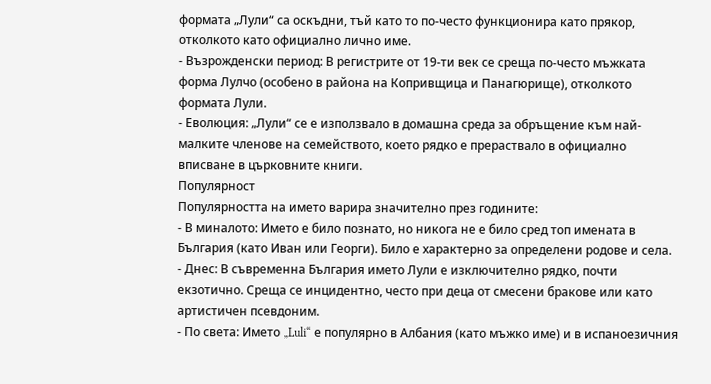формата „Лули“ са оскъдни, тъй като то по-често функционира като прякор, отколкото като официално лично име.
- Възрожденски период: В регистрите от 19-ти век се среща по-често мъжката форма Лулчо (особено в района на Копривщица и Панагюрище), отколкото формата Лули.
- Еволюция: „Лули“ се е използвало в домашна среда за обръщение към най-малките членове на семейството, което рядко е прераствало в официално вписване в църковните книги.
Популярност
Популярността на името варира значително през годините:
- В миналото: Името е било познато, но никога не е било сред топ имената в България (като Иван или Георги). Било е характерно за определени родове и села.
- Днес: В съвременна България името Лули е изключително рядко, почти екзотично. Среща се инцидентно, често при деца от смесени бракове или като артистичен псевдоним.
- По света: Името „Luli“ е популярно в Албания (като мъжко име) и в испаноезичния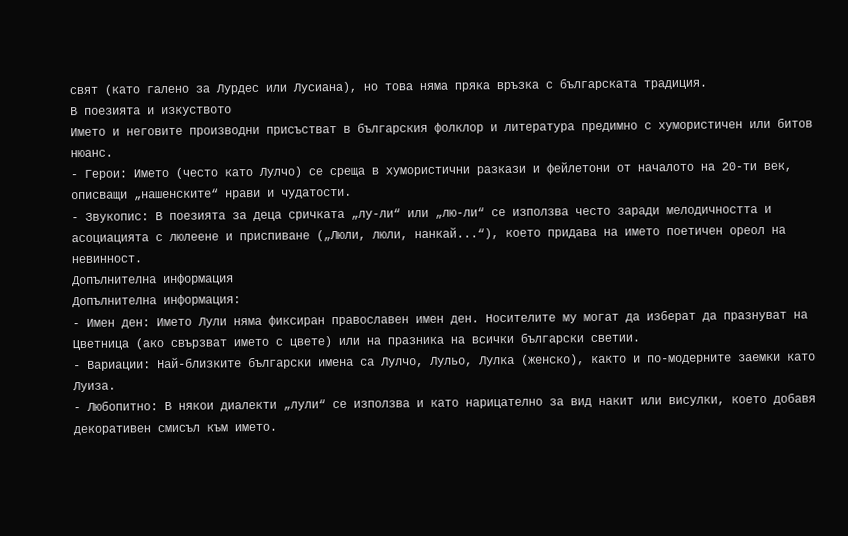свят (като галено за Лурдес или Лусиана), но това няма пряка връзка с българската традиция.
В поезията и изкуството
Името и неговите производни присъстват в българския фолклор и литература предимно с хумористичен или битов нюанс.
- Герои: Името (често като Лулчо) се среща в хумористични разкази и фейлетони от началото на 20-ти век, описващи „нашенските“ нрави и чудатости.
- Звукопис: В поезията за деца сричката „лу-ли“ или „лю-ли“ се използва често заради мелодичността и асоциацията с люлеене и приспиване („Люли, люли, нанкай...“), което придава на името поетичен ореол на невинност.
Допълнителна информация
Допълнителна информация:
- Имен ден: Името Лули няма фиксиран православен имен ден. Носителите му могат да изберат да празнуват на Цветница (ако свързват името с цвете) или на празника на всички български светии.
- Вариации: Най-близките български имена са Лулчо, Лульо, Лулка (женско), както и по-модерните заемки като Луиза.
- Любопитно: В някои диалекти „лули“ се използва и като нарицателно за вид накит или висулки, което добавя декоративен смисъл към името.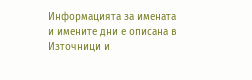Информацията за имената и имените дни е описана в Източници и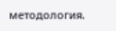методология.